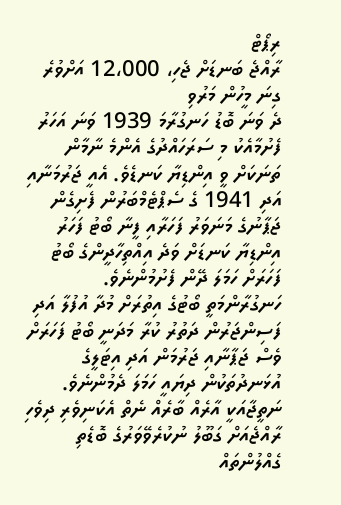ރިޕޯޓް
ރާއްޖެ ބަނޑަށް ޖެހި، 12،000 އަށްވުރެ ގިނަ މީހުން މަރުވި
ދެ ވަނަ ބޮޑު ހަނގުރާމަ 1939 ވަނަ އަހަރު ފެށުމާއެކު މި ސަރަހައްދުގެ އެންމެ ނާމާން ތަނަކަށް ވީ އިންޑިޔާ ކަނޑެވެ. އެއީ ޖަރުމަނާއި އަދި 1941 ގެ ސެޕްޓެމްބަރުން ފެށިގެން ޖަޕާނުގެ މަނަވަރު ފަހަރާއި ފީނާ ބޯޓު ފަހަރު އިންޑިޔާ ކަނޑަށް ވަދެ އިއްތިހާދީންގެ ބޯޓު ފަހަރަށް ހަމަލަ ދޭން ފެށުމުންނެވެ. ހަނގުރާންމަތީ ބޯޓުގެ އިތުރަށް މުދާ އުފުލާ އަދި ފަސިންޖަރުން ދަތުރު ކުރާ މަދަނީ ބޯޓު ފަހަރަށް ވެސް ޖަޕާނާއި ޖަރުމަން އަދި އިޓަލީގެ އުޅަނދުތަކުން ދިޔައީ ހަމަލަ ދެމުންނެވެ. ނަތީޖާއަކީ އާރެއް ބާރެއް ނެތް އެކަނިވެރި ދިވެހި ރާއްޖެއަށް ގަބޫލު ނުކުރެވޭވަރުގެ ބޮޑެތި ގެއްލުންތައް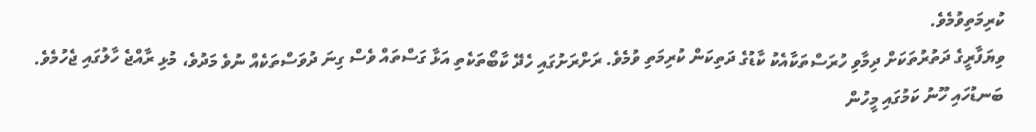ކުރިމަތިވުމެވެ.
ވިޔަފާރީގެ ދަތުރުތަކަށް ދިމާވި ހުރަސްތަކާއެކު ކާޑުގެ ދަތިކަން ކުރިމަތި ވުމެވެ. ރަށްރަށުގައި ހެދޭ ކާބޯތަކެތި އަޅާ ގަސްތައް ވެސް ގިނަ ދުވަސްތަކެއް ނުވެ މަދުވެ، މުޅި ރާއްޖެ ހާލުގައި ޖެހުމެވެ. ބަނޑުހައި ހޫނު ކަމުގައި މީހުން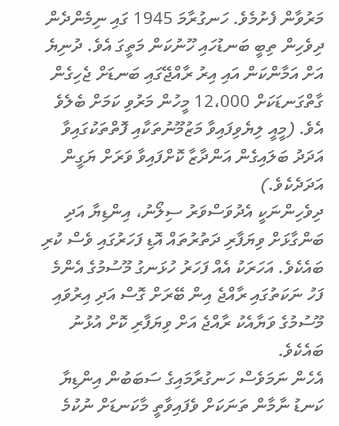މަރުވާން ފެށުމެވެ. ހަނގުރާމަ 1945 ގައި ނިމެންދެން ދިވެހިން ތިބީ ބަނޑުހައި ހޫނުކަން މަތީގަ އެވެ. ދުނިޔެ އަށް އަމާންކަން އައި އިރު ރާއްޖޭގައި ބަނޑަށް ޖެހިގެން ގާތްގަނޑަކަށް 12،000 މީހުން މަރުވި ކަމަށް ބެލެވެ އެވެ. (މީއީ ލިޔެވިފައިވާ މަޒުމޫނުތަކާއި ފޮތްތަކުގައިވާ އަދަދު ބަލައިގެން އަންދާޒާ ކޮށްފައިވާ ވަރަށް ޔަގީން އަދަދެކެވެ.)
ދިވެހިންނަކީ އެދުވަސްވަރު ސިލޯނު، އިންޑިޔާ އަދި ބަންގާޅަށް ވިޔަފާރި ދަތުރުތައް އޮޑި ފަހަރުގައި ވެސް ކުރި ބައެކެވެ. އަހަރަކު އެއް ފަހަރު ހުޅަނގު މޫސުމުގެ އެންމެ ފަހު ނަކަތުގައި ރާއްޖެ އިން ބޭރަށް ގޮސް އަދި އިރުވައި މޫސުމުގެ ވަޔާއެކު ރާއްޖެ އަށް ވިޔަފާރި ކޮށް އުޅުނު ބައެކެވެ.
އެހެން ނަމަވެސް ހަނގުރާމައިގެ ސަބަބުން އިންޑިޔާ ކަނޑު ނާމާން ތަނަކަށް ވެފައިވާތީ މާކަނޑަށް ނުކުމެ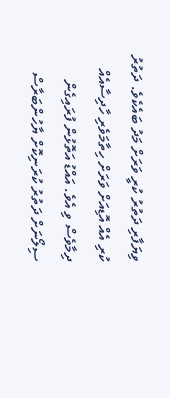ވިޔަފާރި ދަތުރު ކުރީ ވަރަށް މަދު ބައެކެވެ. ދަތުރު ކުރި އެއް އޮޑިއަށް ވަރަށް ހިތާމަވެރި ހާދިސާއެއް ދިމާވެސް ވި އެވެ. އައްޑު އަތޮޅުން ފުރައިގެން ސިލޯނަށް ދަތުރު ކުރަނިކޮށް ޔާހުންބަރާސް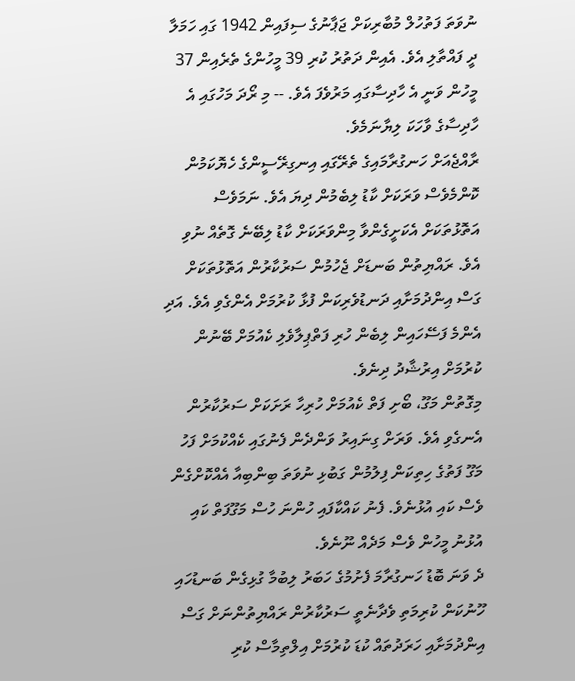ނުވަތަ ފަތުހުލް މުބާރިކަށް ޖަޕާނުގެ ސިފައިން 1942 ގައި ހަމަލާ ދީ ފައްތާލި އެވެ. އެއިން ދަތުރު ކުރި 39 މީހުންގެ ތެރެއިން 37 މީހުން ވަނީ އެ ހާދިސާގައި މަރުވެފަ އެވެ. -- މި ރޯދަ މަހުގައި އެ ހާދިސާގެ ވާހަކަ ލިޔާނަމެވެ.
ރާއްޖެއަށް ހަނގުރާމައިގެ ތެރޭގައި އިނގިރޭސީންގެ ހެޔޮކަމުން ކޮންމެވެސް ވަރަކަށް ކާޑު ލިބެމުން ދިޔަ އެވެ. ނަމަވެސް އަތޮޅުތަކަށް އެކަށީގެންވާ މިންވަރަކަށް ކާޑު ލިބޭނެ ގޮތެއް ނުވި އެވެ. ރައްޔިތުން ބަނޑަށް ޖެހުމުން ސަރުކާރުން އަތޮޅުތަކަށް ގަސް އިންދުމަށާއި ދަނޑުވެރިކަން ފުޅާ ކުރުމަށް އެންގެވި އެވެ. އަދި އެންމެ ފަސޭހައިން ލިބެން ހުރި ފަތްޕިލާވެލި ކެއުމަށް ބޭނުން ކުރުމަށް އިރުޝާދު ދިނެވެ.
މިގޮތުން މަގޫ، ބޯށި ފަތް ކެއުމަށް ހުރިހާ ރަށަކަށް ސަރުކާރުން އެނގެވި އެވެ. ވަރަށް ގިނައިރު ވަންދެން ފެނުގައި ކެއްކުމަށް ފަހު މަގޫ ފަތުގެ ހިތިކަން ފިލުމުން ގަބުޅި ނުވަތަ ބިންބިއާ އެއްކޮށްގެން ވެސް ކައި އުޅުނެވެ. ފެނު ކައްކާފައި ހުންނަ ހުސް މަގޫފަތް ކައި އުޅުނު މީހުން ވެސް މަދެއް ނޫނެވެ.
ދެ ވަނަ ބޮޑު ހަނގުރާމަ ފެށުމުގެ ހަބަރު ލިބުމާ ގުޅިގެން ބަނޑުހައި ހޫނުކަން ކުރިމަތި ވެދާނެތީ ސަރުކާރުން ރައްޔިތުންނަށް ގަސް އިންދުމަށާއި ހަރަދުތައް ކުޑަ ކުރުމަށް އިލްތިމާސް ކުރި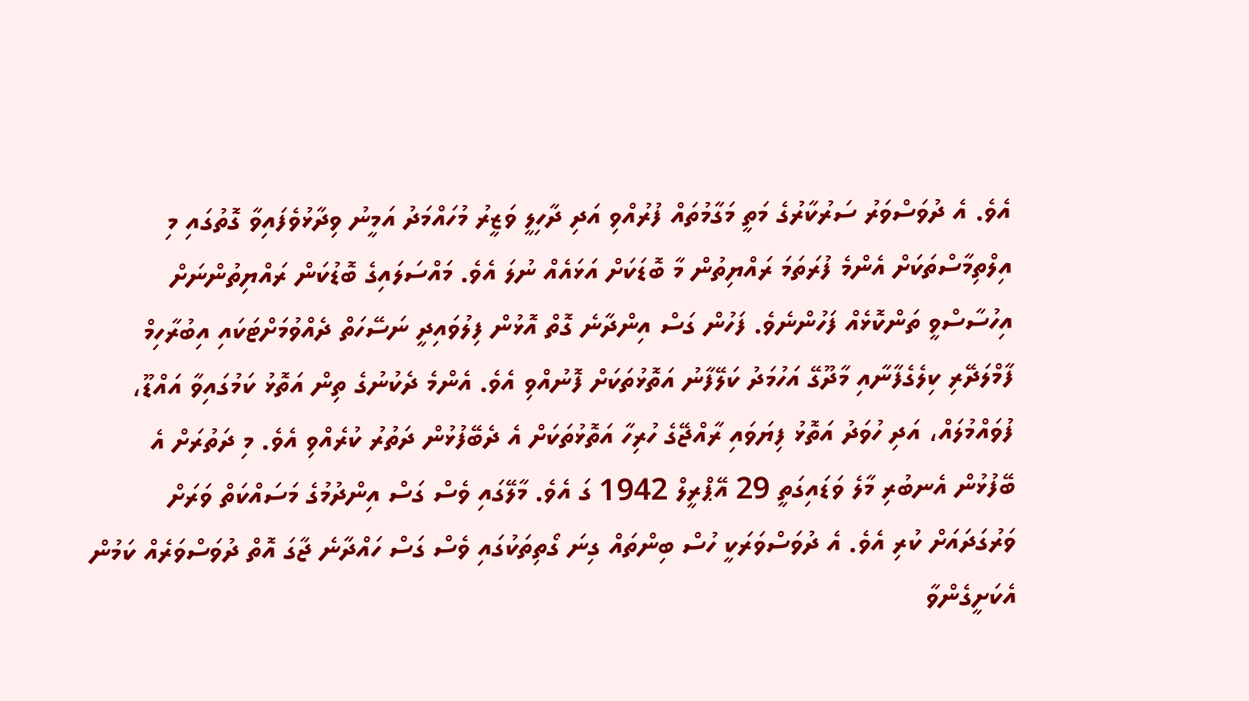އެވެ. އެ ދުވަސްވަރު ސަރުކާރުގެ މަތީ މަގާމުތައް ފުރުއްވި އަދި ދާހިލީ ވަޒީރު މުހައްމަދު އަމީނު ވިދާޅުވެފައިވާ ގޮތުގައި މި އިލްތިމާސްތަކަށް އެންމެ ފުރަތަމަ ރައްޔިތުން މާ ބޮޑަކަށް އަޅައެއް ނުލަ އެވެ. މައްސަލައިގެ ބޮޑުކަން ރައްޔިތުންނަށް އިހުސާސްވީ ތަންކޮޅެއް ފަހުންނެވެ. ފަހުން ގަސް އިންދާނެ ގޮތް އޮޅުން ފިލުވައިދީ ނަސޭހަތް ދެއްވުމަށްޓަކައި އިބުރާހިމް ފާމްލަދޭރި ކިލެގެފާނާއި މާދޫގޭ އަހުމަދު ކަލޭފާނު އަތޮޅުތަކަށް ފޮނުއްވި އެވެ. އެންމެ ދެކުނުގެ ތިން އަތޮޅު ކަމުގައިވާ އައްޑޫ، ފުވައްމުލައް، އަދި ހުވަދު އަތޮޅު ފިޔަވައި ރާއްޖޭގެ ހުރިހާ އަތޮޅުތަކަށް އެ ދެބޭފުޅުން ދަތުރު ކުރެއްވި އެވެ. މި ދަތުރަށް އެ ބޭފުޅުން އެނބުރި މާލެ ވަޑައިގަތީ 29 އޭޕްރީލް 1942 ގަ އެވެ. މާލޭގައި ވެސް ގަސް އިންދުމުގެ މަސައްކަތް ވަރަށް ވަރުގަދައަށް ކުރި އެވެ. އެ ދުވަސްވަރަކީ ހުސް ބިންތައް ގިނަ ގޯތިތަކުގައި ވެސް ގަސް ހައްދާނެ ޖާގަ އޮތް ދުވަސްވަރެއް ކަމުން އެކަށީގެންވާ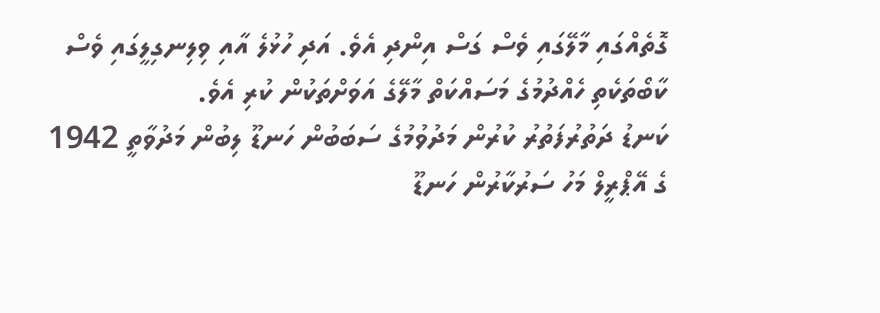ގޮތެއްގައި މާލޭގައި ވެސް ގަސް އިންދި އެވެ. އަދި ހުޅުލެ އާއި ވިލިނގިލީގައި ވެސް ކާބޯތަކެތި ހެއްދުމުގެ މަސައްކަތް މާލޭގެ އަވަށްތަކުން ކުރި އެވެ.
ކަނޑު ދަތުރުފަތުރު ކުރުން މަދުވުމުގެ ސަބަބުން ހަނޑޫ ލިބުން މަދުވާތީ 1942 ގެ އޭޕްރީލް މަހު ސަރުކާރުން ހަނޑޫ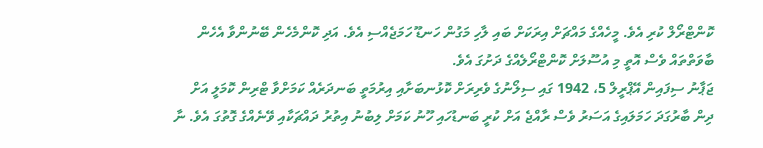ކޮންޓްރޯލް ކުރި އެވެ. މީހެއްގެ މައްޗަށް އިރަކަށް ބައި ލާހި މަގުން ހަނޑޫ ހަމަޖެއްސި އެވެ. އަދި ކޮންމެހެން ބޭނުންވާ އެހެން ބާވަތްތައް ވެސް އޮތީ މި އުސޫލަށް ކޮންޓްރޯލެއްގެ ދަށުގަ އެވެ.
ޖަޕާނު ސިފައިން އޭޕްރީލް 5، 1942 ގައި ސިލޯނުގެ ވެރިރަށް ކޮޅުނބަށާއި އިރުމަތީ ބަނދަރެއް ކަމަށްވާ ޓްރިން ކޮމަލީ އަށް ދިން ބާރުގަދަ ހަމަލައިގެ އަސަރު ވެސް ރާއްޖެ އަށް ކުރީ ބަނޑުހައި ހޫނު ކަމަށް ލިބުނު އިތުރު ދައްޗަކާއި ވޭނެއްގެ ގޮތުގަ އެވެ. ނާ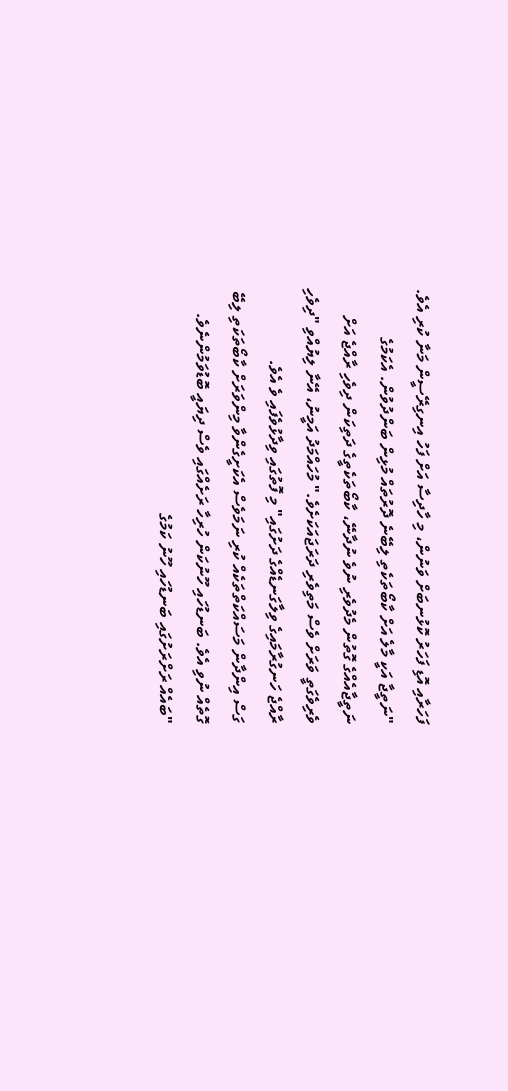ފަހަރާއި އޮޑި ފަހަރު ކޮޅުނބަށް ވަނުން، މި ހާދިސާ އަށް ފަހު އިނގިރޭސީން މަނާ ކުރި އެވެ.
"ނަތީޖާ އަކީ މާލެ އަށް ކާބޯތަކެތި ލިބޭނެ ދޮރުތައް މުޅިން ބަންދުވުން. އެކަމުގެ ނަތީޖާއެއްގެ ގޮތުން މެދުވެރި ނުވެ ނުދާނޭ، ކާބޯތަކެތީގެ ދަތިކަން ދިވެހި ރާއްޖެ އަށް ވެރިވެގަތީ ވަރަށް ވެސް މަތިވެރި ދަރަޖައަކަށެވެ." މުހައްމަދު އަމީނު، އޭނާ ލިޔުއްވި "ދިވެހި ރާއްޖެ ހަނގުރާމައިގެ ވިލާގަނޑެއްގެ ދަށުގައި" މި ފޮތުގައި ވިދާޅުވެފައި ވެ އެވެ.
ގަސް އިންދާން މަސައްކަތްތަކެއް ކުރި ނަމަވެސް އެކަށީގެންވާ މިންވަރަށް ކާބޯތަކަތި ލިބޭ ގޮތެއް ނުވި އެވެ. ބަނޑުހައި ހޫނުކަން ހުރިހާ ރަށެއްގައި ވެސް ދިޔައީ ބޮޑުވަމުންނެވެ.
"ބައެއް ރަށްރަށުގައި ބަނޑުހައި ހޫނު ކަމުގެ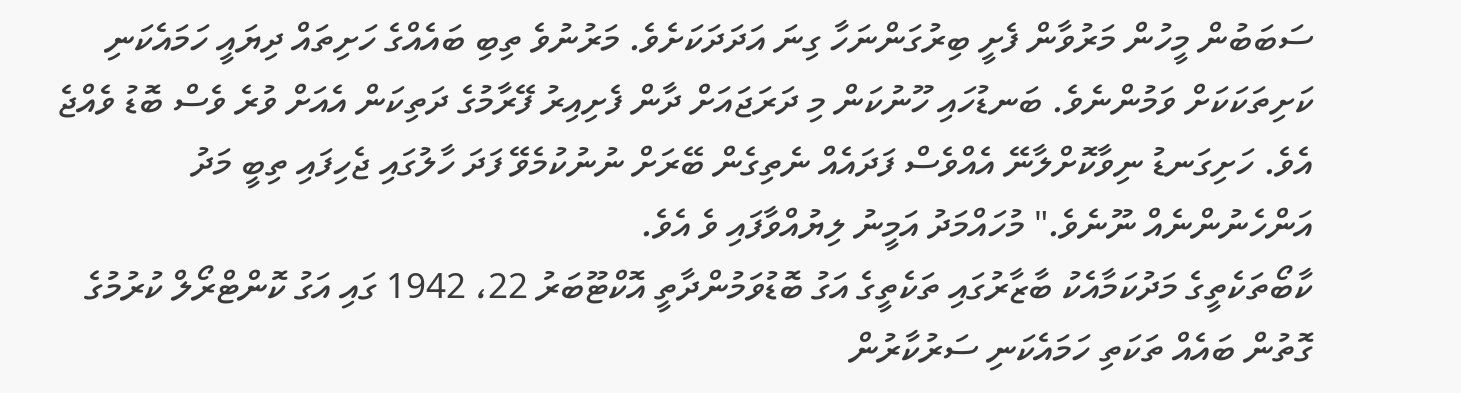ސަބަބުން މީހުން މަރުވާން ފެށީ ބިރުގަންނަހާ ގިނަ އަދަދަކަށެވެ. މަރުނުވެ ތިބި ބައެއްގެ ހަށިތައް ދިޔައީ ހަމައެކަނި ކަށިތަކަކަށް ވަމުންނެވެ. ބަނޑުހައި ހޫނުކަން މި ދަރަޖައަށް ދާން ފެށިއިރު ފޭރާމުގެ ދަތިކަން އެއަށް ވުރެ ވެސް ބޮޑު ވެއްޖެ އެވެ. ހަށިގަނޑު ނިވާކޮށްލާނޭ އެއްވެސް ފަދައެއް ނެތިގެން ބޭރަށް ނުނުކުމެވޭ ފަދަ ހާލުގައި ޖެހިފައި ތިބީ މަދު އަންހެނުންނެއް ނޫނެވެ." މުހައްމަދު އަމީނު ލިޔުއްވާފައި ވެ އެވެ.
ކާބޯތަކެތީގެ މަދުކަމާއެކު ބާޒާރުގައި ތަކެތީގެ އަގު ބޮޑުވަމުންދާތީ އޮކްޓޫބަރު 22، 1942 ގައި އަގު ކޮންޓްރޯލް ކުރުމުގެ ގޮތުން ބައެއް ތަކަތި ހަމައެކަނި ސަރުކާރުން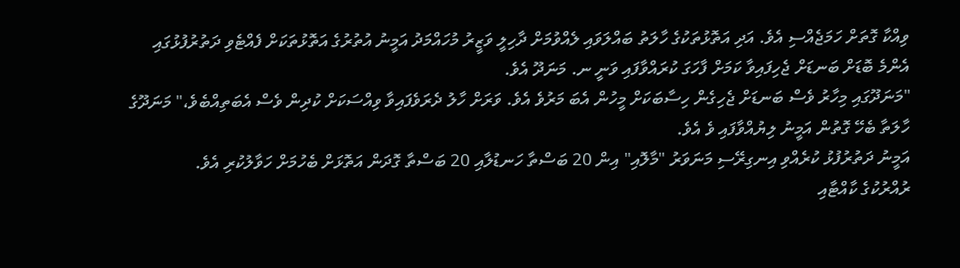ވިއްކާ ގޮތަށް ހަމަޖެއްސި އެވެ. އަދި އަތޮޅުތަކުގެ ހާލަތު ބައްލަވައި ލެއްވުމަށް ދާހިލީ ވަޒީރު މުހައްމަދު އަމީނު އުތުރުގެ އަތޮޅުތަކަށް ފެއްޓެވި ދަތުރުފުޅުގައި އެންމެ ބޮޑަށް ބަނޑަށް ޖެހިފައިވާ ކަމަށް ފާހަގަ ކުރައްވާފައި ވަނީ ނ. މަނަދޫ އެވެ.
"މަނަދޫގައި މިހާރު ވެސް ބަނޑަށް ޖެހިގެން ހިސާބަކަށް މީހުން އެބަ މަރުވެ އެވެ. ވަރަށް ހާލު ދެރަވެފައިވާ ވިއްސަކަށް ކުދިން ވެސް އެބަތިއްބެވެ،" މަނަދޫގެ ހާލަތާ ބެހޭ ގޮތުން އަމީނު ލިޔުއްވާފައި ވެ އެވެ.
އަމީނު ދަތުރުފުޅު ކުރެއްވި އިނގިރޭސި މަނަވަރު "މާލޮއި" އިން 20 ބަސްތާ ހަނޑުލާއި 20 ބަސްތާ ގޮދަން އަތޮޅަށް ބެހުމަށް ހަވާލުކުރި އެވެ.
ރުއްރުކުގެ ކާއްޓާއި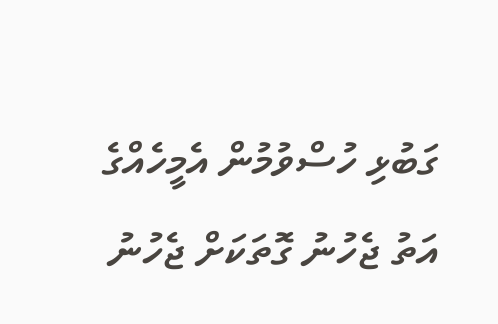ގަބުޅި ހުސްވުމުން އެމީހެއްގެ އަތު ޖެހުނު ގޮތަކަށް ޖެހުނު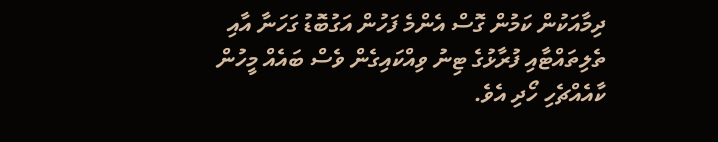ދިމާއަކުން ކަމުން ގޮސް އެންމެ ފަހުން އަގުބޮޑު ގަހަނާ އާއި ތެލިތައްޓާއި ފުރާޅުގެ ޓިނު ވިއްކައިގެން ވެސް ބައެއް މީހުން ކާއެއްޗެހި ހޯދި އެވެ.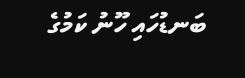ބަނޑުހައި ހޫނު ކަމުގެ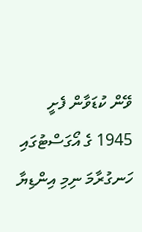ވޭން ކުޑަވާން ފެށީ 1945 ގެ އޯގަސްޓުގައި ހަނގުރާމަ ނިމި އިންޑިޔާ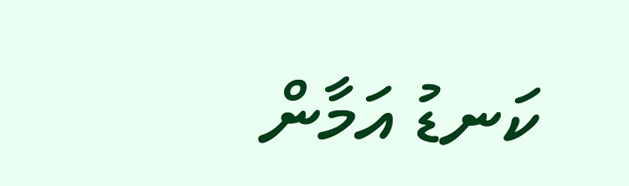ކަނޑު އަމާން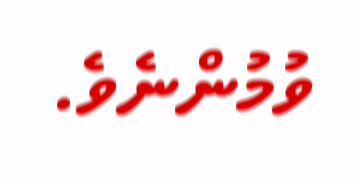ވުމުންނެވެ.